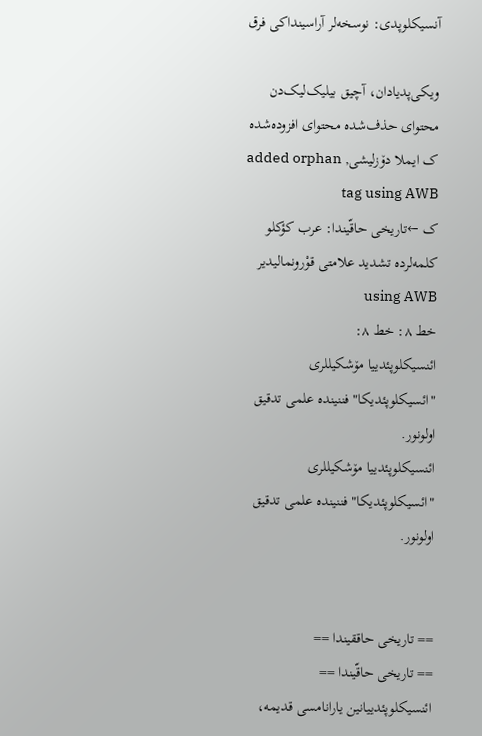آنسیکلوپدی: نوسخه‌لر آراسینداکی فرق

ویکی‌پدیادان، آچیق بیلیک‌لیک‌دن
محتوای حذف‌شده محتوای افزوده‌شده
ک ایملا دۆزلیشی, added orphan tag using AWB
ک ←تاریخی حاقّیندا: عرب کؤکلو کلمه‌لرده تشدید علامتی قوْرونمالیدیر using AWB
خط ۸: خط ۸:
ائنسيکلوپئدييا مۆشکیللری "ائسيکلوپئديکا" فننينده علمی تدقيق اولونور.
ائنسيکلوپئدييا مۆشکیللری "ائسيکلوپئديکا" فننينده علمی تدقيق اولونور.


== تاریخی حاققیندا ==
== تاریخی حاقّیندا ==
ائنسیکلوپئدییانین یارانامسی قدیمه،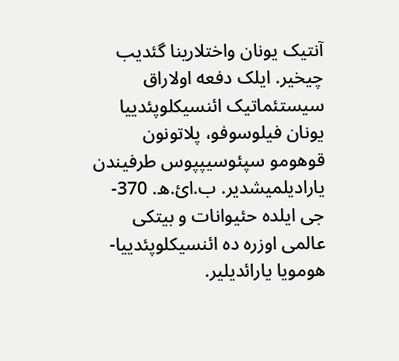آنتیک یونان واختلارینا گئدیب چیخیر. ایلک دفعه اولاراق سیستئماتیک ائنسیکلوپئدییا یونان فیلوسوفو، پلاتونون قوهومو سپئوسیپپوس طرفیندن یارادیلمیشدیر. ب.ائ.ه. 370-جی ایلده حئیوانات و بیتکی عالمی اوزره ده ائنسیکلوپئدییا- هومویا یارائدیلیر.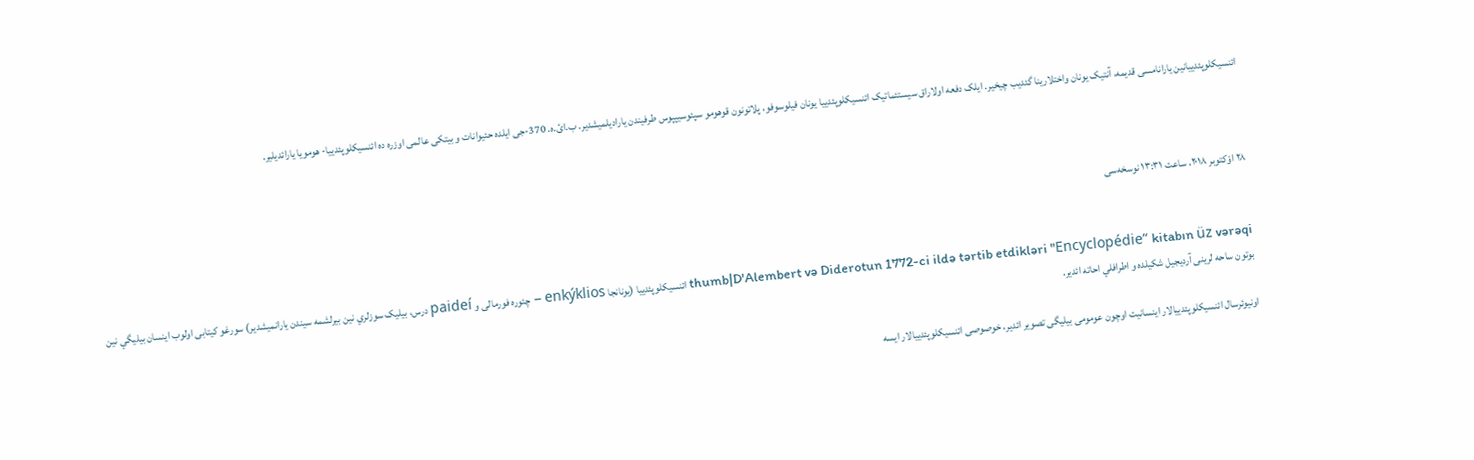ائنسیکلوپئدییانین یارانامسی قدیمه، آنتیک یونان واختلارینا گئدیب چیخیر. ایلک دفعه اولاراق سیستئماتیک ائنسیکلوپئدییا یونان فیلوسوفو، پلاتونون قوهومو سپئوسیپپوس طرفیندن یارادیلمیشدیر. ب.ائ.ه. 370-جی ایلده حئیوانات و بیتکی عالمی اوزره ده ائنسیکلوپئدییا- هومویا یارائدیلیر.



۲۸ اوْکتوبر ۲۰۱۸، ساعت ۱۳:۳۱ نوسخه‌سی


thumb|D'Alembert və Diderotun 1772-ci ildə tərtib etdikləri "Encyclopédie“ kitabın üz vərəqi ائنسيکلوپئدييا (يونانجا enkýklios – چئوره فورمالی و paideí درس، بيليک سوزلري نين بيرلشمه سيندن يارانميشدير) سورغو کیتابی اولوب اينسان بيليگي نين بوتون ساحه لرينی آرديجيل شکيلده و اطرافلي احاته ائدير.

اونيوئرسال ائنسيکلوپئدييالار اينسانيت اوچون عومومی بيليگی تصوير ائدير، خوصوصی ائنسيکلوپئدييالار ايسه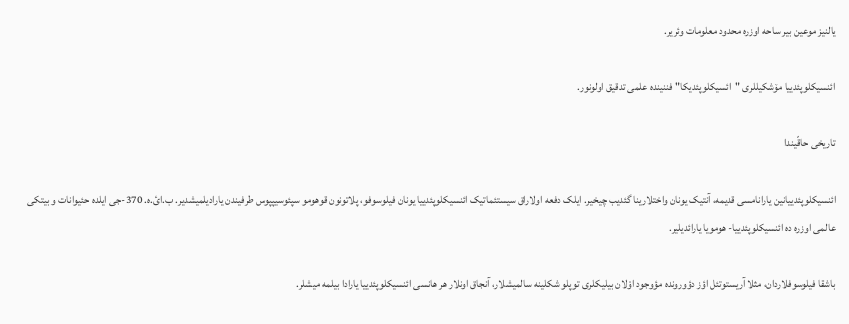يالنيز موعين بير ساحه اوزره محدود معلومات وئرير.

ائنسيکلوپئدييا مۆشکیللری "ائسيکلوپئديکا" فننينده علمی تدقيق اولونور.

تاریخی حاقّیندا

ائنسیکلوپئدییانین یارانامسی قدیمه، آنتیک یونان واختلارینا گئدیب چیخیر. ایلک دفعه اولاراق سیستئماتیک ائنسیکلوپئدییا یونان فیلوسوفو، پلاتونون قوهومو سپئوسیپپوس طرفیندن یارادیلمیشدیر. ب.ائ.ه. 370-جی ایلده حئیوانات و بیتکی عالمی اوزره ده ائنسیکلوپئدییا- هومویا یارائدیلیر.

باشقا فیلوسوفلاردان، مثلا آریستوتئل اؤز دؤورونده مؤوجود اوْلان بیلیکلری توپلو شکلینه سالمیشلار، آنجاق اونلار هر هانسی ائنسیکلوپئدییا یارادا بیلمه میشلر.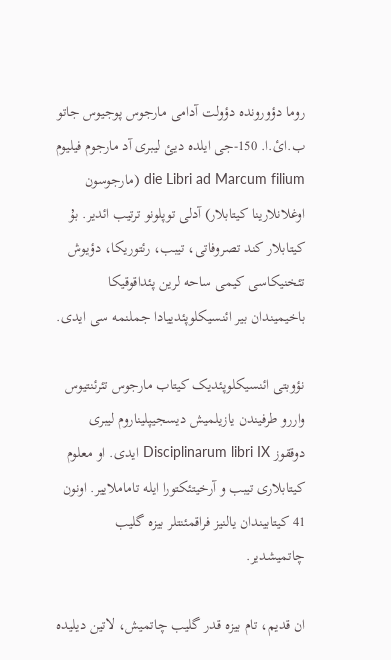روما دؤورونده دؤولت آدامی مارجوس پوجیوس جاتو ب.ائ.ا. 150-جی ایلده دیئ لیبری آد مارجوم فیلیوم die Libri ad Marcum filium (مارجوسون اوغلانلارینا کیتابلار) آدلی توپلونو ترتیب ائدیر. بۇ کیتابلار کند تصروفاتی، تیبب، رئتوریکا، دؤیوش تئخنیکاسی کیمی ساحه لرین پئداقوقیکا باخیمیندان بیر ائنسیکلوپئدییادا جملنمه سی ایدی.

نؤوبتی ائنسیکلوپئدیک کیتاب مارجوس تئرئنتیوس واررو طرفیندن یازیلمیش دیسجیپلیناروم لیبری دوققوز Disciplinarum libri IX ایدی. او معلوم کیتابلاری تیبب و آرخیتئکتورا ایله تاماملاییر. اونون 41 کیتابیندان یالنیز فراقمئنتلر بیزه گلیب چاتمیشدیر.

ان قدیم، تام بیزه قدر گلیب چاتمیش، لاتین دیلیده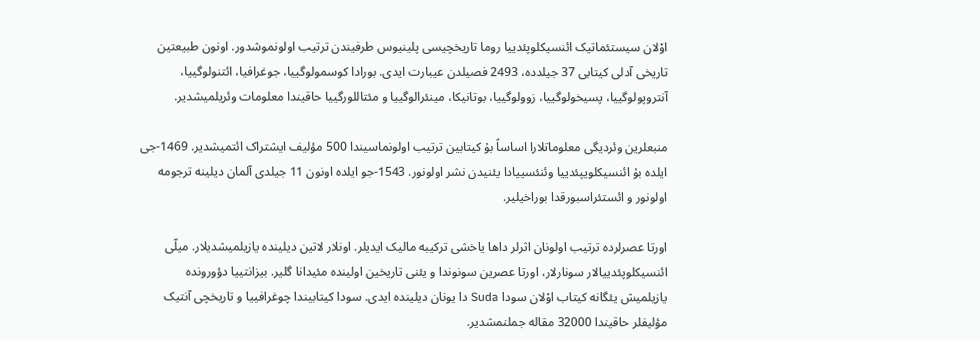اوْلان سیستئماتیک ائنسیکلوپئدییا روما تاریخچیسی پلینیوس طرفیندن ترتیب اولونموشدور. اونون طبیعتین تاریخی آدلی کیتابی 37 جیلدده، 2493 فصیلدن عیبارت ایدی. بورادا کوسمولوگییا، جوغرافیا، ائتنولوگییا، آنتروپولوگییا، پسیخولوگییا، زوولوگییا، بوتانیکا، مینئرالوگییا و مئتاللورگییا حاقیندا معلومات وئریلمیشدیر.

منبعلرین وئردیگی معلوماتلارا اساساً بۇ کیتابین ترتیب اولونماسیندا 500 مؤلیف ایشتراک ائتمیشدیر. 1469-جی ایلده بۇ ائنسیکلویپئدییا وئنئسییادا یئنیدن نشر اولونور. 1543-جو ایلده اونون 11 جیلدی آلمان دیلینه ترجومه اولونور و ائستئراسبورقدا بوراخیلیر.

اورتا عصرلرده ترتیب اولونان اثرلر داها یاخشی ترکیبه مالیک ایدیلر. اونلار لاتین دیلینده یازیلمیشدیلار. میلّی ائنسیکلوپئدییالار سونارلار، اورتا عصرین سونوندا و یئنی تاریخین اولینده مئیدانا گلیر. بیزانتییا دؤورونده یازیلمیش یئگانه کیتاب اوْلان سودا Suda دا یونان دیلینده ایدی. سودا کیتابیندا چوغرافییا و تاریخچی آنتیک مؤلیفلر حاقیندا 32000 مقاله جملنمشدیر.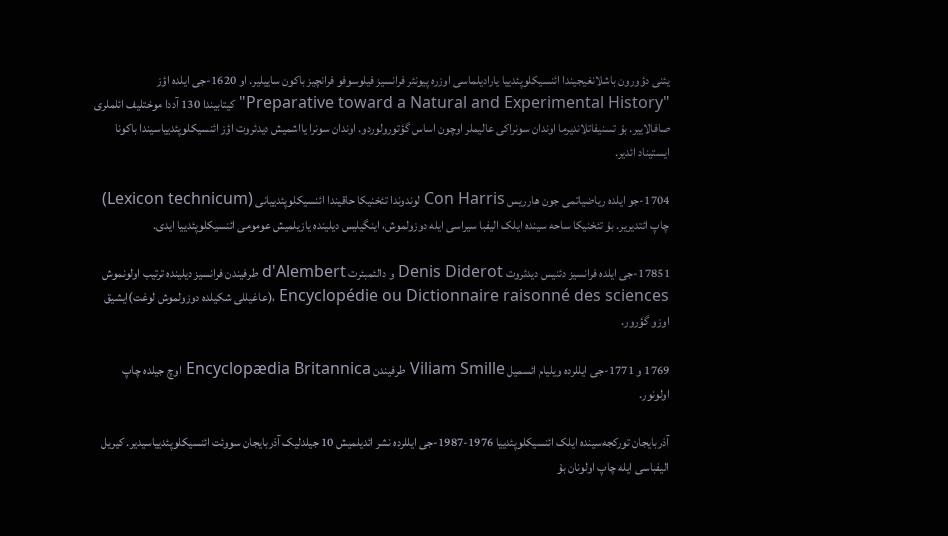یئنی دؤورون باشلانغیجیندا ائنسیکلوپئدییا یارادیلماسی اوزره پیونئر فرانسیز فیلوسوفو فرانچیز باکون ساییلیر. او 1620-جی ایلده اؤز "Preparative toward a Natural and Experimental History" کیتابیندا 130 آددا موختلیف ائلملری صافالاییر. بۇ تسنیفاتلاندیرما اوندان سونراکی عالیملر اوچون اساس گؤتورولوردو. اوندان سونرا یااشمیش دیدئروت اؤز ائنسیکلوپئدییاسیندا باکونا ایستیناد ائدیر.

1704-جو ایلده ریاضیاتمی جون هارریس Con Harris لوندوندا تئخنیکا حاقیندا ائنسیکلوپئدییانی (Lexicon technicum) چاپ ائتدیریر. بۇ تئخنیکا ساحه سینده ایلک الیفبا سیراسی ایله دوزولموش، اینگیلیس دیلینده یازیلمیش عومومی ائنسیکلوپئدییا ایدی.

17851-جی ایلده فرانسیز دئنیس دیدئروت Denis Diderot و دالئمبئرت d'Alembert طرفیندن فرانسیز دیلینده ترتیب اولونموش Encyclopédie ou Dictionnaire raisonné des sciences ،(عاغیللی شکیلده دوزولموش لوغت)ایشیق اوزو گؤرور.

1769 و 1771-جی ایللرده ویلیام ائسمیل Viliam Smille طرفیندن Encyclopædia Britannica اوچ جیلده چاپ اولونور.

آذربایجان تورکجه‌سینده ایلک ائنسیکلوپئدییا 1976-1987-جی ایللرده نشر ائدیلمیش 10 جیلدلیک آذربایجان سووئت ائنسیکلوپئدییاسیدیر. کیریل الیفباسی ایله چاپ اولونان بۇ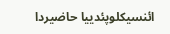ائنسیکلوپئدییا حاضیردا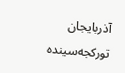آذربایجان تورکجه‌سینده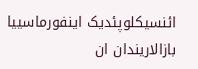ائنسیکلوپئدیک اینفورماسییا بازالاریندان ان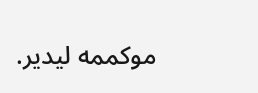موکممه لیدیر.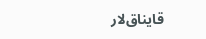قایناق‌لار